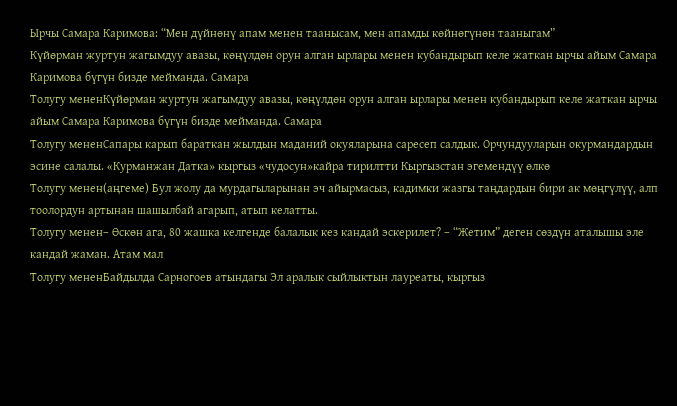Ырчы Самара Каримова: “Мен дүйнөнү апам менен таанысам, мен апамды көйнөгүнөн тааныгам”
Күйөрман журтун жагымдуу авазы, көңүлдөн орун алган ырлары менен кубандырып келе жаткан ырчы айым Самара Каримова бүгүн бизде мейманда. Самара
Толугу мененКүйөрман журтун жагымдуу авазы, көңүлдөн орун алган ырлары менен кубандырып келе жаткан ырчы айым Самара Каримова бүгүн бизде мейманда. Самара
Толугу мененСапары карып бараткан жылдын маданий окуяларына саресеп салдык. Орчундууларын окурмандардын эсине салалы. «Курманжан Датка» кыргыз «чудосун»кайра тирилтти Кыргызстан эгемендүү өлкө
Толугу менен(аңгеме) Бул жолу да мурдагыларынан эч айырмасыз, кадимки жазгы таңдардын бири ак мөңгүлүү, алп тоолордун артынан шашылбай агарып, атып келатты.
Толугу менен– Өскөн ага, 80 жашка келгенде балалык кез кандай эскерилет? – “Жетим” деген сөздүн аталышы эле кандай жаман. Атам мал
Толугу мененБайдылда Сарногоев атындагы Эл аралык сыйлыктын лауреаты, кыргыз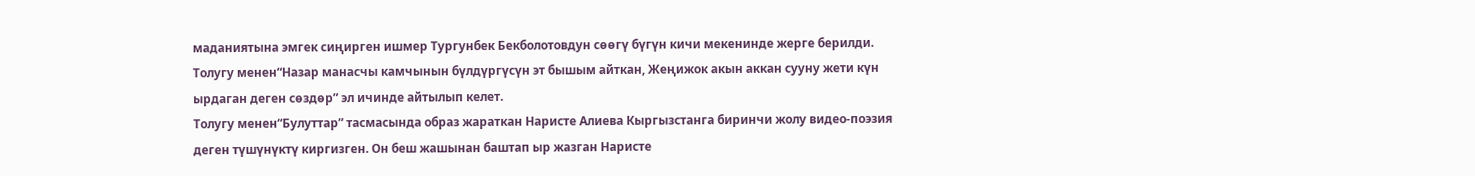маданиятына эмгек сиңирген ишмер Тургунбек Бекболотовдун сөөгү бүгүн кичи мекенинде жерге берилди.
Толугу менен“Назар манасчы камчынын бүлдүргүсүн эт бышым айткан, Жеңижок акын аккан сууну жети күн ырдаган деген сөздөр” эл ичинде айтылып келет.
Толугу менен“Булуттар” тасмасында образ жараткан Наристе Алиева Кыргызстанга биринчи жолу видео-поэзия деген түшүнүктү киргизген. Он беш жашынан баштап ыр жазган Наристе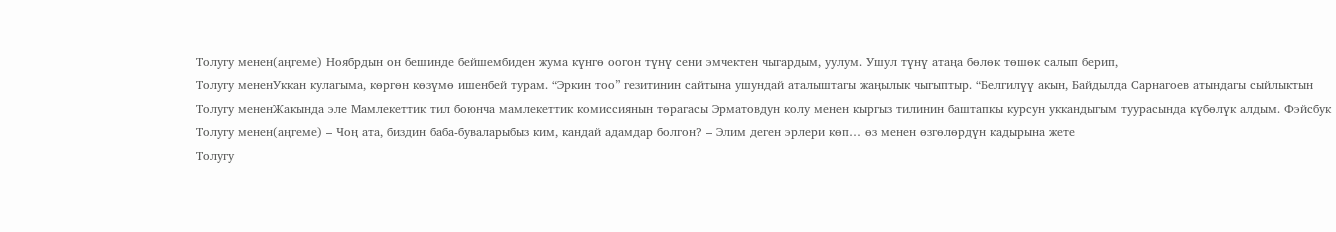Толугу менен(аңгеме) Ноябрдын он бешинде бейшембиден жума күнгө оогон түнү сени эмчектен чыгардым, уулум. Ушул түнү атаңа бөлөк төшөк салып берип,
Толугу мененУккан кулагыма, көргөн көзүмө ишенбей турам. “Эркин тоо” гезитинин сайтына ушундай аталыштагы жаңылык чыгыптыр. “Белгилүү акын, Байдылда Сарнагоев атындагы сыйлыктын
Толугу мененЖакында эле Мамлекеттик тил боюнча мамлекеттик комиссиянын төрагасы Эрматовдун колу менен кыргыз тилинин баштапкы курсун уккандыгым туурасында күбөлүк алдым. Фэйсбук
Толугу менен(аңгеме) – Чоң ата, биздин баба-буваларыбыз ким, кандай адамдар болгон? – Элим деген эрлери көп… өз менен өзгөлөрдүн кадырына жете
Толугу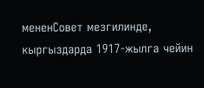мененСовет мезгилинде, кыргыздарда 1917-жылга чейин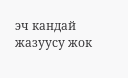эч кандай жазуусу жок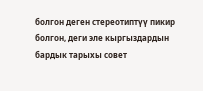болгон деген стереотиптүү пикир болгон, деги эле кыргыздардын бардык тарыхы совет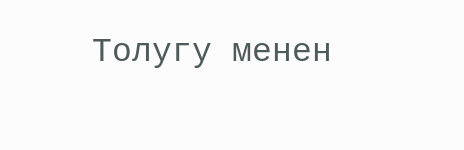Толугу менен